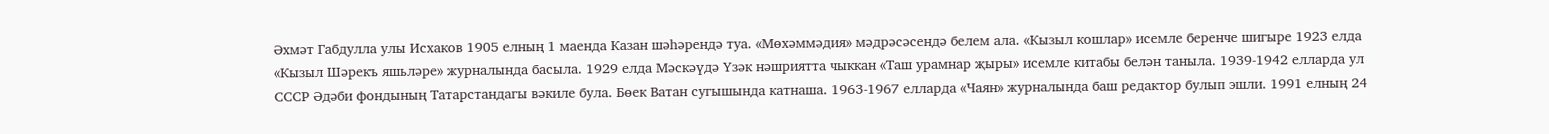Әхмәт Габдулла улы Исхаков 1905 елның 1 маенда Казан шәһәрендә туа. «Мөхәммәдия» мәдрәсәсендә белем ала. «Кызыл кошлар» исемле беренче шигыре 1923 елда «Кызыл Шәрекъ яшьләре» журналында басыла. 1929 елда Мәскәүдә Үзәк нәшриятта чыккан «Таш урамнар җыры» исемле китабы белән таныла. 1939-1942 елларда ул СССР Әдәби фондының Татарстандагы вәкиле була. Бөек Ватан сугышында катнаша. 1963-1967 елларда «Чаян» журналында баш редактор булып эшли. 1991 елның 24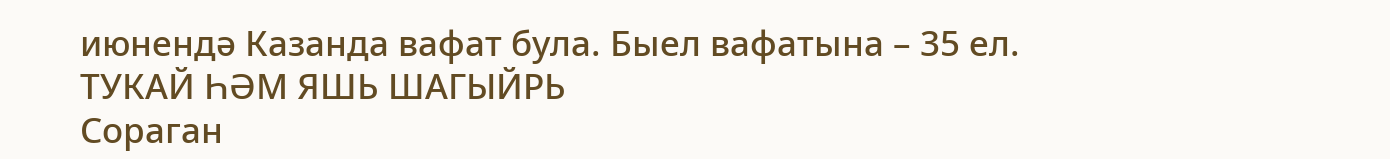июнендә Казанда вафат була. Быел вафатына – 35 ел.
ТУКАЙ ҺӘМ ЯШЬ ШАГЫЙРЬ
Сораган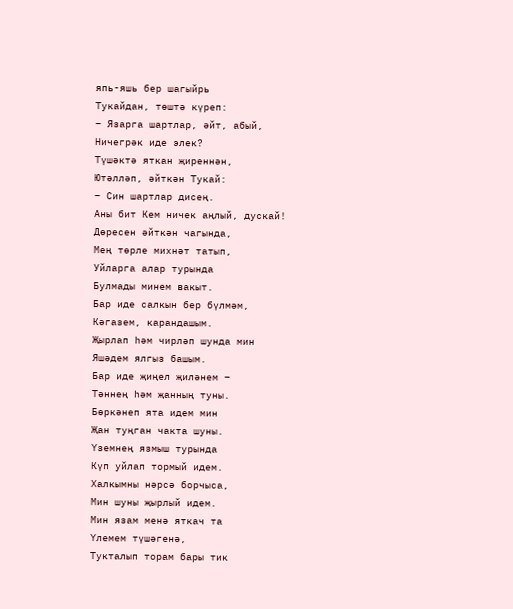япь-яшь бер шагыйрь
Тукайдан, төштә күреп:
– Язарга шартлар, әйт, абый,
Ничегрәк иде элек?
Түшәктә яткан җиреннән,
Ютәлләп, әйткән Тукай:
– Син шартлар дисең.
Аны бит Кем ничек аңлый, дускай!
Дөресен әйткән чагында,
Мең төрле михнәт татып,
Уйларга алар турында
Булмады минем вакыт.
Бар иде салкын бер бүлмәм,
Кәгазем, карандашым.
Җырлап һәм чирләп шунда мин
Яшәдем ялгыз башым.
Бар иде җиңел җиләнем –
Тәннең һәм җанның туны.
Бөркәнеп ята идем мин
Җан туңган чакта шуны.
Үземнең язмыш турында
Күп уйлап тормый идем.
Халкымны нәрсә борчыса,
Мин шуны җырлый идем.
Мин язам менә яткач та
Үлемем түшәгенә,
Тукталып торам бары тик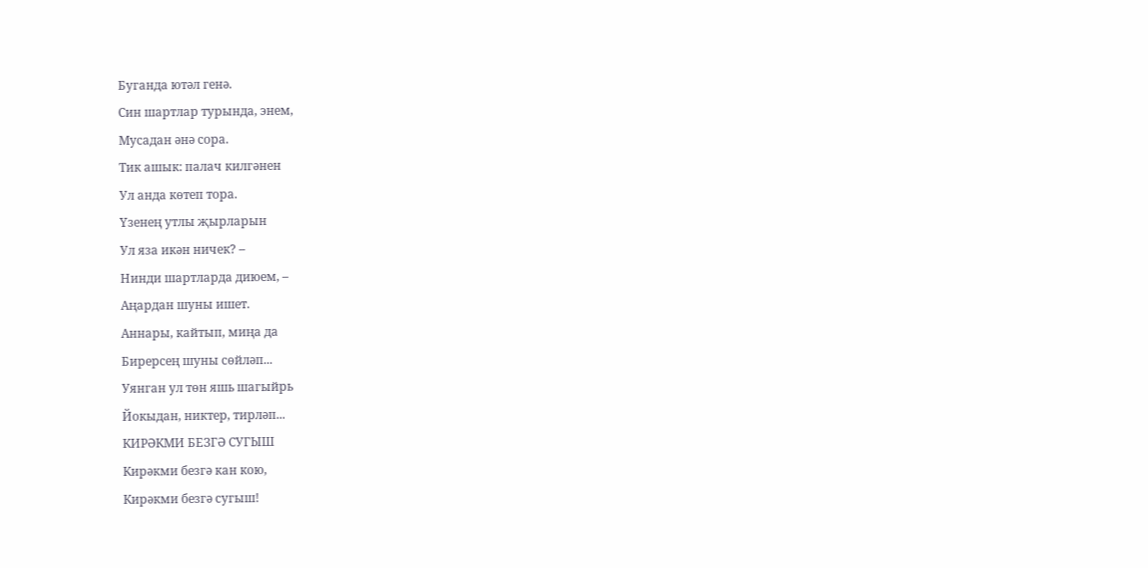Буганда ютәл генә.
Син шартлар турында, энем,
Мусадан әнә сора.
Тик ашык: палач килгәнен
Ул анда көтеп тора.
Үзенең утлы җырларын
Ул яза икән ничек? –
Нинди шартларда диюем, –
Аңардан шуны ишет.
Аннары, кайтып, миңа да
Бирерсең шуны сөйләп...
Уянган ул төн яшь шагыйрь
Йокыдан, никтер, тирләп...
КИРӘКМИ БЕЗГӘ СУГЫШ
Кирәкми безгә кан кою,
Кирәкми безгә сугыш!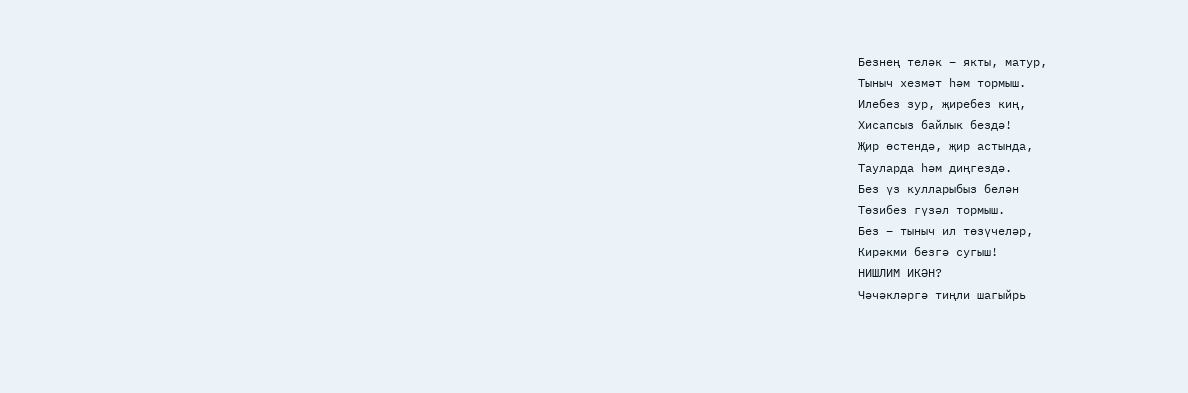Безнең теләк – якты, матур,
Тыныч хезмәт һәм тормыш.
Илебез зур, җиребез киң,
Хисапсыз байлык бездә!
Җир өстендә, җир астында,
Тауларда һәм диңгездә.
Без үз кулларыбыз белән
Төзибез гүзәл тормыш.
Без – тыныч ил төзүчеләр,
Кирәкми безгә сугыш!
НИШЛИМ ИКӘН?
Чәчәкләргә тиңли шагыйрь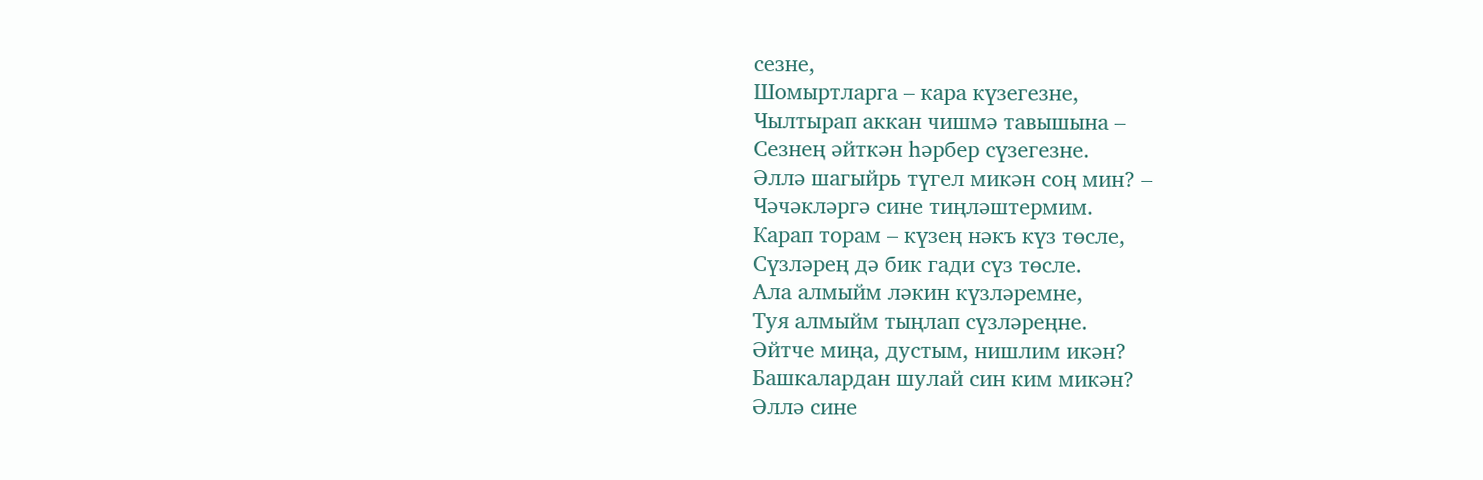сезне,
Шомыртларга – кара күзегезне,
Чылтырап аккан чишмә тавышына –
Сезнең әйткән һәрбер сүзегезне.
Әллә шагыйрь түгел микән соң мин? –
Чәчәкләргә сине тиңләштермим.
Карап торам – күзең нәкъ күз төсле,
Сүзләрең дә бик гади сүз төсле.
Ала алмыйм ләкин күзләремне,
Туя алмыйм тыңлап сүзләреңне.
Әйтче миңа, дустым, нишлим икән?
Башкалардан шулай син ким микән?
Әллә сине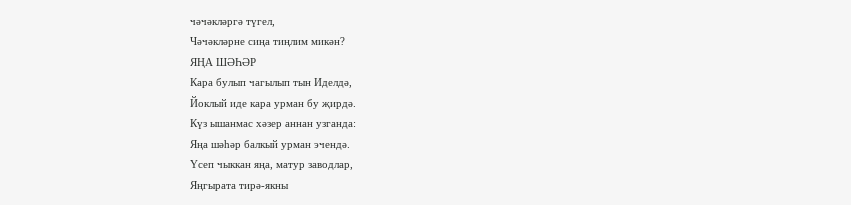чәчәкләргә түгел,
Чәчәкләрне сиңа тиңлим микән?
ЯҢА ШӘҺӘР
Кара булып чагылып тын Иделдә,
Йоклый иде кара урман бу җирдә.
Күз ышанмас хәзер аннан узганда:
Яңа шәһәр балкый урман эчендә.
Үсеп чыккан яңа, матур заводлар,
Яңгырата тирә-якны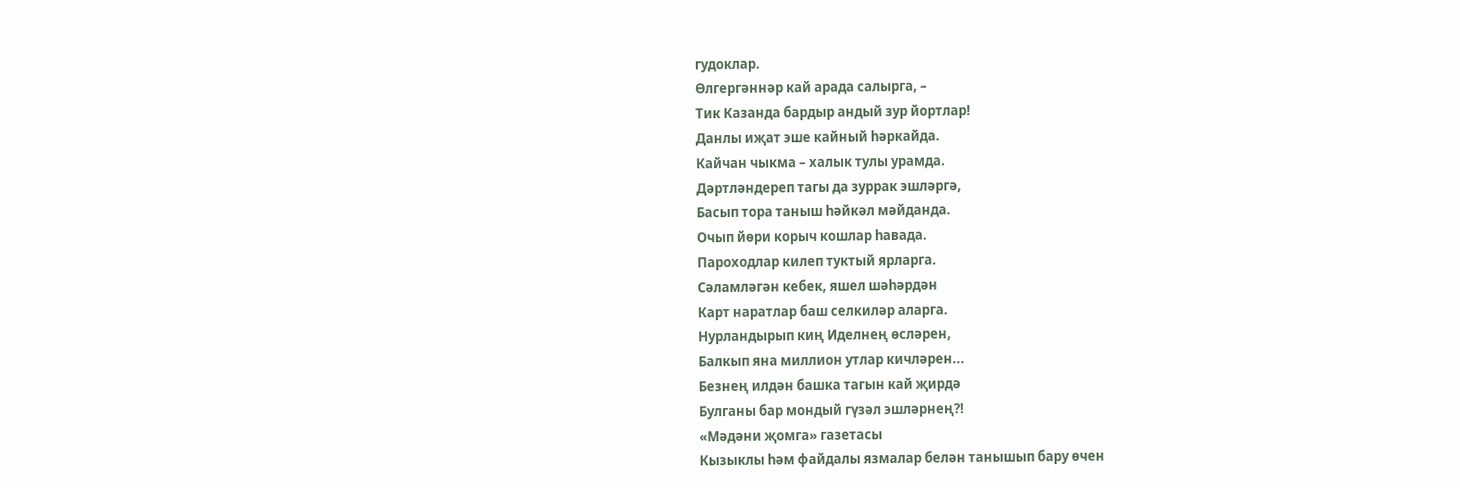гудоклар.
Өлгергәннәр кай арада салырга, –
Тик Казанда бардыр андый зур йортлар!
Данлы иҗат эше кайный һәркайда.
Кайчан чыкма – халык тулы урамда.
Дәртләндереп тагы да зуррак эшләргә,
Басып тора таныш һәйкәл мәйданда.
Очып йөри корыч кошлар һавада.
Пароходлар килеп туктый ярларга.
Сәламләгән кебек, яшел шәһәрдән
Карт наратлар баш селкиләр аларга.
Нурландырып киң Иделнең өсләрен,
Балкып яна миллион утлар кичләрен...
Безнең илдән башка тагын кай җирдә
Булганы бар мондый гүзәл эшләрнең?!
«Мәдәни җомга» газетасы
Кызыклы һәм файдалы язмалар белән танышып бару өчен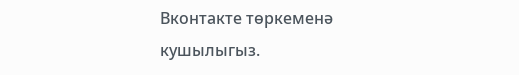Вконтакте төркеменә кушылыгыз.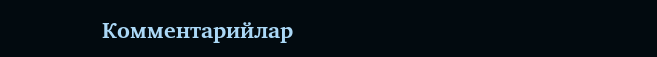Комментарийлар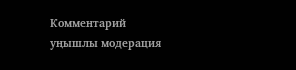Комментарий уңышлы модерация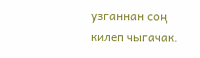узганнан соң килеп чыгачак.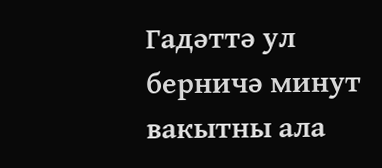Гадәттә ул берничә минут вакытны ала